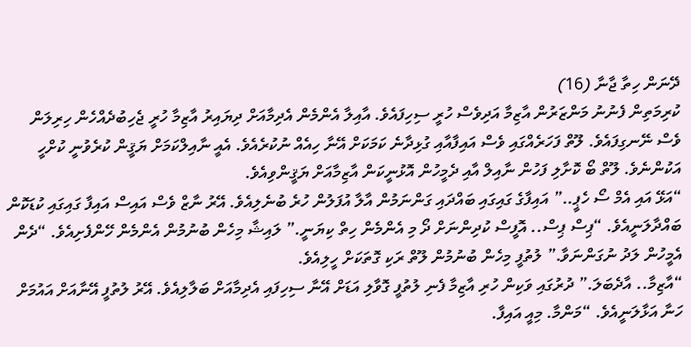ދޭނަން ހިތާ ޖާނާ (16)
ކުރިމަތިން ފެނުނު މަންޒަރުން އާޒިމާ އަދިވެސް ހުރީ ސިހިފައެވެ. އާއިލާ އެންމެން އެދިމާއަށް ދިޔައިރު އާޒިމާ ހުރީ ޖެހިބުދެއްހެން ހިރިލަން ވެސް ނޭނގިފައެވެ. ލޫތް ފަހަރެއްގައި ވެސް އައިފާއާއި ގުޅިދާނެ ކަމަކަށް އޭނާ ހިއެއް ނުކުރެއެވެ. އެއީ ނާއިލްކަމަށް ޔަޤީން ކުރެވުނީ ކުށްހީ އަކުންނެވެ. ލޫތް ބޯ ކޮށާލި ފަހުން ނާއިލް އާއި ދެމީހުން އޮޅުނީކަން އާޒިމާއަށް ޔަޤީންވިއެވެ.
“އަޅޭ އައި އެމް ސޯ ހެޕީ..” އައިފާގެ ގައިގައި ބައްދައި ގަންނަމުން އާލާ އުފަލުން ހުރެ ބުނެލިއެވެ. އޭރު ނާޒް ވެސް އައިސް އައިފާ ގައިގައި ކުޑަކޮން ބައްދާލަނީއެވެ. “ޕިސް ޕިސް.. އޮފީސް ކުދިންނަށް ދޯ މި އެންމެން ހިތް ކިޔަނީ.” ލައިޝާ މިހެން ބުނުމުން އެންމެން ހޭންފެށިއެވެ. “ދެން އެމީހުން ލަދު ނުގަންނަވާ.” ލުތުފީ މިހެން ބުނުމުން ލޫތް ރަކި ގޮތަކަށް ހީލިއެވެ.
“އާޒިމާ.. އާދެބަލަ.” ދުރުގައި ވަކިން ހުރި އާޒިމާ ފެނި ލުތުފީ ގޮވާލި އަޑަށް އޭނާ ސިހިފައި އެދިމާއަށް ބަލާލިއެވެ. އޭރު ލުތުފީ އޭނާއަށް އައުމަށް ހަނާ އަޅާލަނީއެވެ. “މަންމާ. މިއީ އައިފާ.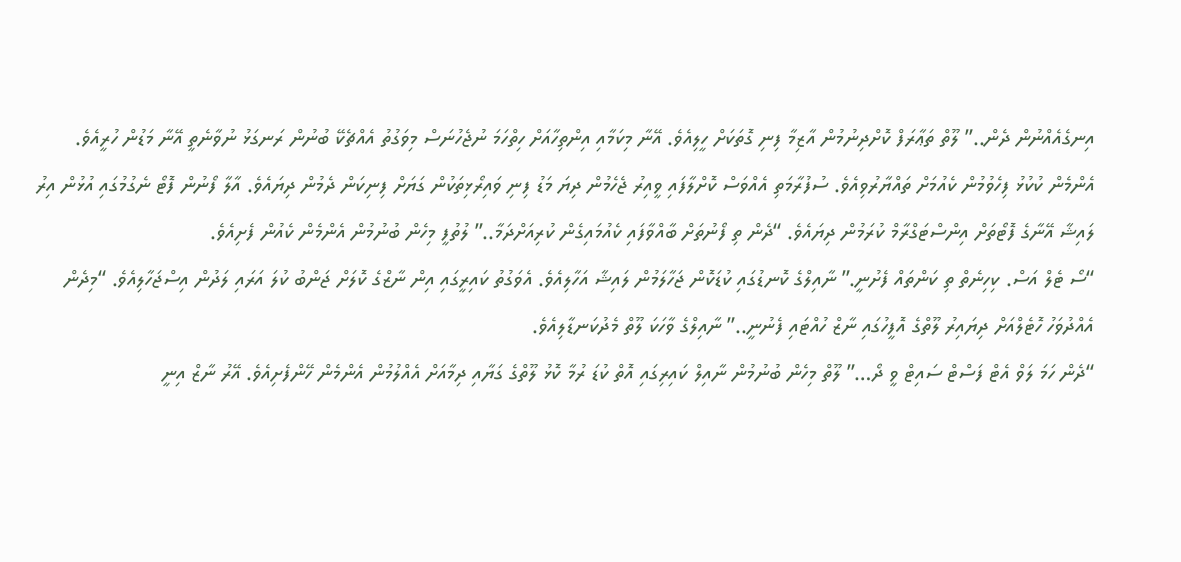އިނގެއެއްނުން ދެން..” ލޫތް ތަޢާރަފް ކޮށްދިނުމުން އާޒިމާ ފިނި ގޮތަކަށް ހީލިއެވެ. އޭނާ މިކަމާއި އިންތިހާއަށް ހިތްހަމަ ނުޖެހުނަސް މިވަގުތު އެއްޗެކޭ ބުނުން ރަނގަޅު ނުވާނެތީ އޭނާ މަޑުން ހުރީއެވެ.
އެންމެން ކުކުޅު ފިހެވުމުން ކެއުމަށް ތައްޔާރުވިއެވެ. ސުފުރާމަތި އެއްވަސް ކޮށްލާފައި ވީއިރު ޖެހެމުން ދިޔަ މަޑު ފިނި ވައިރޯޅިތަކުން ގަޔަށް ފިނިކަން ދެމުން ދިޔައެވެ. އާލާ ފޯނުން ފޮޓޯ ނެގުމުގައި އުޅުން އިރު ލައިޝާ އޭނާގެ ފޮޓޯތަށް އިންސްޓަގްރާމް ކުރަމުން ދިޔައެވެ. “ދެން ތި ފޯނުތަށް ބާއްވާފައި ކެއުމައިގެން ކުރިއަށްދަމާ..” ލުތުފީ މިހެން ބުނުމުން އެންމެން ކެއުން ފެށިއެވެ.
“ސޯ ޓެލް އަސް. ކިހިނެތް ތި ކަންތައް ފެށުނީ.” ނާއިލްގެ ކޮނޑުގައި ކުޑަކޮން ޖަހާލަމުން ލައިޝާ އަހާލިއެވެ. އެވަގުތު ކައިރީގައި އިން ނާޒްގެ ކޮލަށް ޖަންބު ކުލަ އަރައި ލަދުން އިސްޖަހާލިއެވެ. “މިދެން އެއްދުވަހު ހޮޓެލްއަށް ދިޔައިރު ލޫތްގެ އޮފީހުގައި ނާޒް ހުއްޓައި ފެނުނީ..” ނާއިލްގެ ވާހަކަ ލޫތް މެދުކަނޑާލިއެވެ.
“ދެން ހަމަ ލަވް އެޓް ފަސްޓް ސައިޓް ވީ ދޯ…” ލޫތް މިހެން ބުނުމުން ނާއިލް ކައިރިގައި އޮތް ކުޑަ ރުމާ ކޮޅު ލޫތްގެ ގަޔާއި ދިމާއަށް އެއްލުމުން އެންމެން ހޭންފެށިއެވެ. އޭރު ނާޒް އިނީ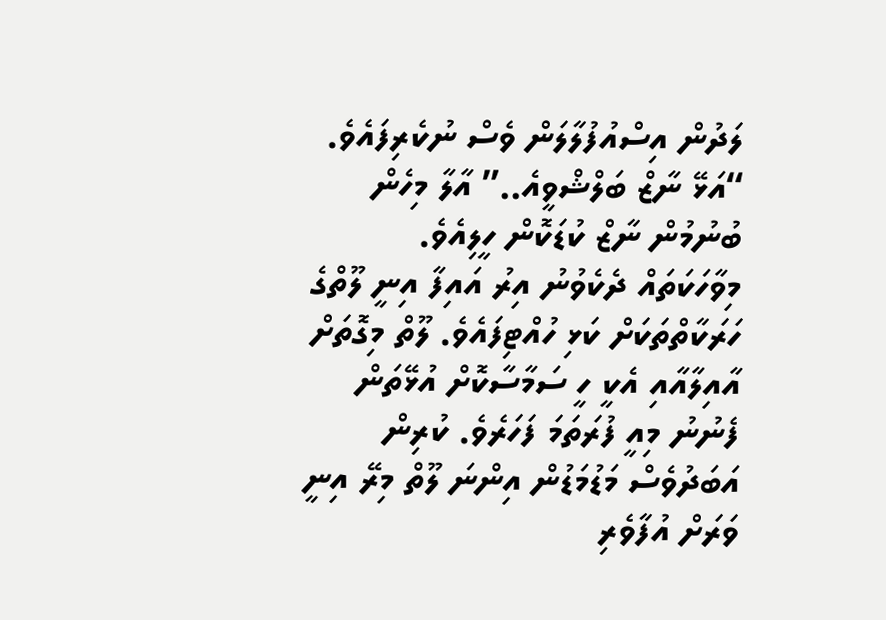ލަދުން އިސްއުފުލާލަން ވެސް ނުކެރިފައެވެ. “އަޅޭ ނާޒް ބަލްޝްވީއެ..” އާލާ މިހެން ބުނުމުން ނާޒް ކުޑަކޮން ހީލިއެވެ.
މިވާހަކަތައް ދެކެވުނު އިރު އައިފާ އިނީ ލޫތްގެ ހަރަކާތްތަކަށް ކަޅި ހުއްޓިފައެވެ. ލޫތް މިގޮތަށް އާއިލާއާއި އެކީ ހީ ސަމާސާކޮށް އުޅޭތަން ފެނުނު މިއީ ފުރަތަމަ ފަހަރެވެ. ކުރިން އަބަދުވެސް މަޑުމަޑުން އިންނަ ލޫތް މިރޭ އިނީ ވަރަށް އުފާވެރި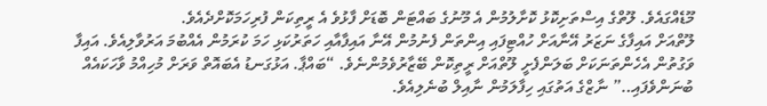މޫޑެއްގައެވެ. ލޫތްގެ އިސްތަށިކޮޅު ކޮށާލުމުން އެ މޫނުގެ ބައްޓަން ބޮޑަށް ފާޅުވެ އެ ރީތިކަން ފުރިހަމަކޮށްދެއެވެ.
ލޫތްއަށް އައިފާގެ ނަޒަރު އޭނާއަށް ހުއްޓިފައި އިންތަން ފެނުމުން އޭނާ އައިފާއާއި ހަތަރުކަޅި ހަމަ ކުރަމުން އެއްބުމަ އަރުވާލިއެވެ. އައިފާ ވަގުތުން އެހެންތަނަކަށް ބަލަންފެށީ ލޫތްއަށް ރީތިކޮން ބޭޒާރުވެމުންނެވެ. “ބައްޕާ. އަޅުގަނޑު އެބައޮތް ވަރަށް މުހިއްމު ވާހަކައެއް ބުނަންވެފައި..” ނާޒްގެ އަތުގައި ހިފާލަމުން ނާއިލް ބުނެލިއެވެ.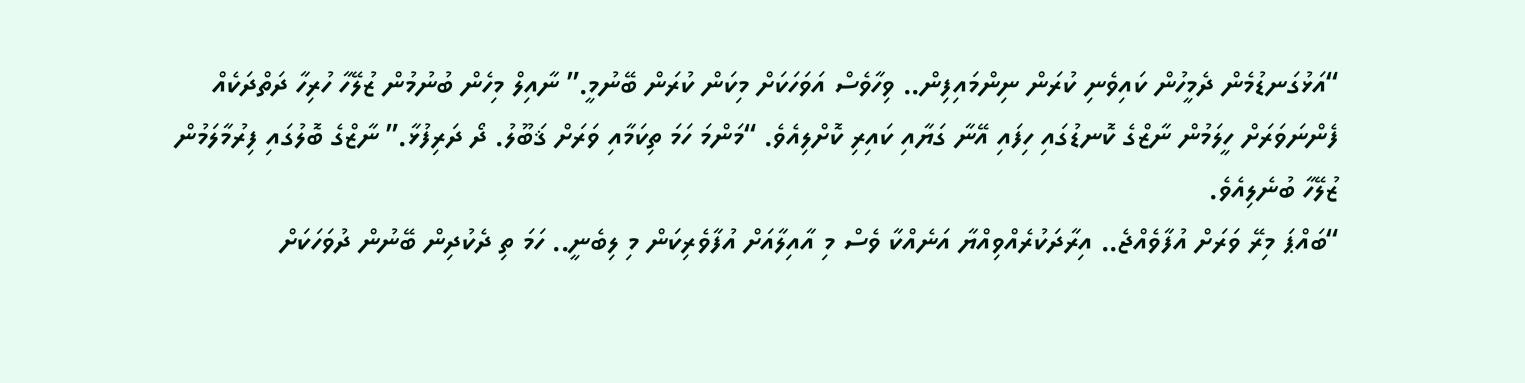“އަޅުގަނޑުމެން ދެމީހުން ކައިވެނި ކުރަން ނިންމައިފިން.. ވިހާވެސް އަވަހަކަށް މިކަން ކުރަން ބޭނުމީ.” ނާއިލް މިހެން ބުނުމުން ޒުލޭހާ ހުރިހާ ދަތްދަކެއް ފެންނަވަރަށް ހީލަމުން ނާޒްގެ ކޮނޑުގައި ހިފައި އޭނާ ގަޔާއި ކައިރި ކޮށްލިއެވެ. “މަންމަ ހަމަ ތިކަމާއި ވަރަށް ޤަބޫލު. ދޯ ދަރިފުޅާ.” ނާޒްގެ ބޮލުގައި ފިރުމާލަމުން ޒުލޭހާ ބުނެލިއެވެ.
“ބައްޕަ މިރޭ ވަރަށް އުފާވެއްޖެ.. އިރާދަކުރެއްވިއްޔާ އަނެއްކާ ވެސް މި އާއިލާއަށް އުފާވެރިކަން މި ލިބެނީ.. ހަމަ ތި ދެކުދިން ބޭނުން ދުވަހަކަށް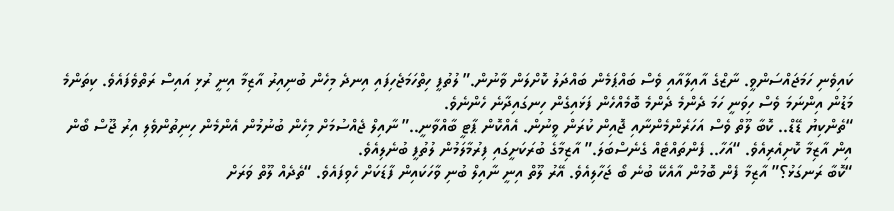ކައިވެނި ހަމަޖައްސަންވީ. ނާޒްގެ އާއިލާއާއި ވެސް ބައްޕަމެން ބައްދަލު ކޮށްލަން ވާނުން.” ލުތުފީ ހިތްހަމަޖެހިފައި އިނދެ މިހެން ބުނިއިރު އާޒިމާ އިނީ ރުޅި އައިސް ރަތްވެފައެވެ. ކިތަންމެ މަޑުން އިންނަމަ ވެސް ހިވަނީ ހަމަ ދެންމެ ދެންމެ ބޮމެއްހެން ފަޅައިގެން ހިނގައިދާނެ ހެންނެވެ.
“ތެންކިޔު ޑޭޑް.. ކޮބާ ލޫތް ވެސް އަހަރެންމެންނާއި ޖޮއިން ކުރަން ވީނުން. އެއްކޮން ޕާޓީ ބާއްވާނީ..” ނާއިލް ޖެއްސުމަށް މިހެން ބުނުމުން އެންމެން ހިނިތުންވެލި އިރު ޖޫސް ބޯން އިން އާޒިމާ ކޮށިއެރިއެވެ. “އަހާ.. ފެންތައްޓެއް ގެނެސްބަލަ.” އާޒިމާގެ ބުރަކަށީގައި ފިރުމާލަމުން ލުތުފީ ބުނެލިއެވެ.
“ކޮބާ ރަނގަޅު؟” އާޒިމާ ފެން ބޮމުން އާއެކޭ ބުނެ ބޯ ޖަހާލިއެވެ. އޭރު ލޫތް އިނީ ނާއިލް ބުނި ވާހަކައިން ފާޑަކަށް ހެވިފައެވެ. “ތެދެއް ލޫތް ވަރަށް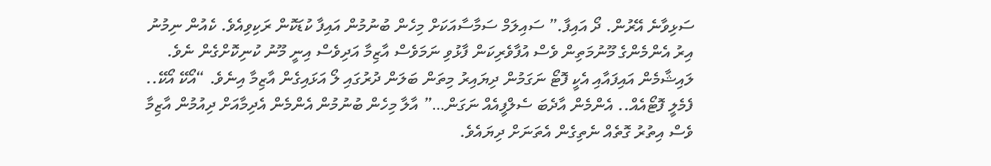ސަޅިވާނެ އޭރުން. ދޯ އައިފާ.” ސައިލަމް ސަމާސާއަކަށް މިހެން ބުނުމުން އައިފާ ކުޑަކޮން ރަކިވިއެވެ. ކެއުން ނިމުނު އިރު އެންމެންގެ މޫނުމަތިން ވެސް އުފާވެރިކަން ފާޅުވި ނަމަވެސް އާޒިމާ އަދިވެސް އިނީ މޫނު ކުނިކޮށްގެން ނެވެ.
ލައިޝާމެން އައިފައާއި އެކީ ފޮޓޯ ނަގަމުން ދިޔައިރު މިތަން ބަލަން ދުރުގައި ލޯ އަޅައިގެން އާޒިމާ އިނެވެ. “އޯކޭ އޯކޭ.. ފެމެލީ ފޮޓޯއެއް.. އެންމެން އާދެބަ ސެލްފީއެއް ނަގަން…” އާލާ މިހެން ބުނުމުން އެންމެން އެދިމާއަށް ދިއުމުން އާޒިމާ ވެސް އިތުރު ގޮތެއް ނެތިގެން އެތަނަށް ދިޔައެވެ.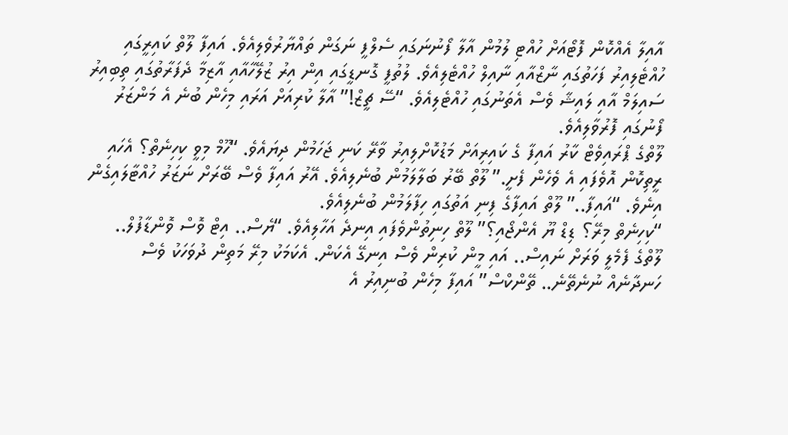އާއިލާ އެއްކޮން ފޮޓޯއަށް ހުއްޓި ލުމުން އާލާ ފޯނުނަގައި ސެލްފީ ނަގަން ތައްޔާރުވެލިއެވެ. އައިފާ ލޫތް ކައިރީގައި ހުއްޓެލިއިރު ފަހަތުގައި ނާޒްއާއި ނާއިލް ހުއްޓެލިއެވެ. ލުތުފީ ގޮނޑީގައި އިން އިރު ޒުލޭހާއާއި އާޒިމާ ދެފަރާތުގައި ތިބިއިރު ސައިލަމް އާއި ލައިޝާ ވެސް އެތަނުގައި ހުއްޓެލިއެވެ. “ސޭ ޗީޒް!” އާލާ ކުރިއަށް އަރައި މިހެން ބުނެ އެ މަންޒަރު ފޯނުގައި ފޮރުވާލިއެވެ.
ލޫތްގެ ޕްރައިވެޓް ކާރު އައިފާ ގެ ކައިރިއަށް މަޑުކޮށްލިއިރު ވާރޭ ކަނި ޖަހަމުން ދިޔައެވެ. “ހޫމް މިވީ ކިހިނެތް؟ އެހައި ރީތިކޮން އޮވެފައި އެ ވެހެން ފެށީ.” ލޫތް ބޭރު ބަލާލަމުން ބުނެލިއެވެ. އޭރު އައިފާ ވެސް ބޭރަށް ނަޒަރު ހުއްޓާލައިގެން އިނެވެ. “އައިފާ..” ލޫތް އައިފާގެ ފިނި އަތުގައި ހިފާލަމުން ބުނެލިއެވެ.
“ކިހިނެތް މިރޭ؟ ޑިޑް ޔޫ އެންޖޯއި؟” ލޫތް ހިނިތުންވެފައި އިނދެ އަހާލިއެވެ. “ޔެސް.. އިޓް ވޮސް ވޮންޑާފުލް.. ލޫތްގެ ފެމެލީ ވަރަށް ނައިސް.. އައި މީން ކުރިން ވެސް އިނގޭ އެކަން. އެކަމަކު މިރޭ މަތިން ދުވަހަކު ވެސް ހަނދާނެއް ނުނެތޭނެ.. ތޭންކްސް” އައިފާ މިހެން ބުނިއިރު އެ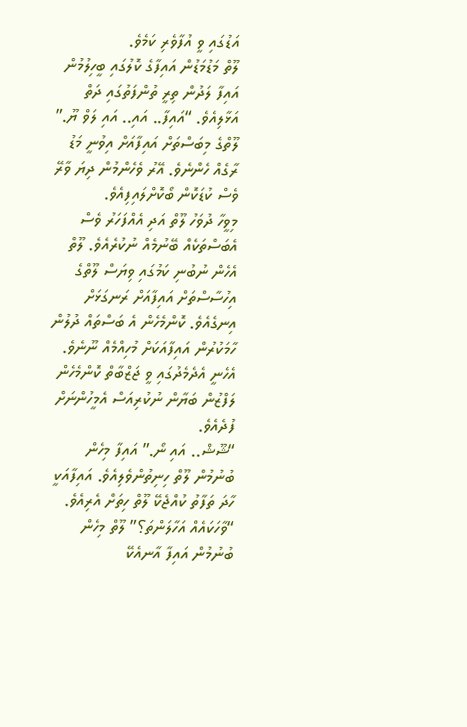އަޑުގައި ވީ އުފާވެރި ކަމެވެ.
ލޫތް މަޑުމަޑުން އައިފާގެ ކޮލުގައި ބީހިލުމުން އައިފާ ލަދުން ތިރީ ތުންފަތުގައި ދަތް އަޅާލިއެވެ. “އައިފާ.. އައި.. އައި ލަވް ޔޫ.” ލޫތްގެ މިބަސްތަށް އައިފާއަށް އިވުނީ މަޑު ރާގެއް ހެންނެވެ. އޭރު ވެހެންމުން ދިޔަ ވާރޭ ވެސް ކުޑަކޮން ބޯކޮށްލައިފިއެވެ.
މިވީހާ ދުވަހު ލޫތް އަދި އެއްފަހަރު ވެސް އެބަސްތަކެއް ބޭނުމެއް ނުކުރެއެވެ. ލޫތް އެހެން ނުބުނި ކަމުގައި ވިޔަސް ލޫތްގެ އިހުސާސްތަށް އައިފާއަށް ރަނގަޅަށް އިނގެއެވެ. ކޮންމެހެން އެ ބަސްތައް ދުލުން ހާމަކުރުން އައިފާއަކަށް މުހިއްމެއް ނޫނެވެ. އެހެނީ އެދެމެދުގައި ވީ ޖަޒްބާތް ކޮންމެހެން ލަފްޒުން ބަޔާން ނުކުރިއަސް އެމީހުންނަށް ފުދެއެވެ.
“ޝޫޝް.. އައި ނޯ.” އައިފާ މިހެން ބުނުމުން ލޫތް ހިނިތުންވެލިއެވެ. އައިފާއަކީ ހާދަ ތަފާތު ކުއްޖެކޭ ލޫތް ހިތަށް އެރިއެވެ. “ވާހަކައެއް އަހާލަންތަ؟” ލޫތް މިހެން ބުނުމުން އައިފާ އާނއެކޭ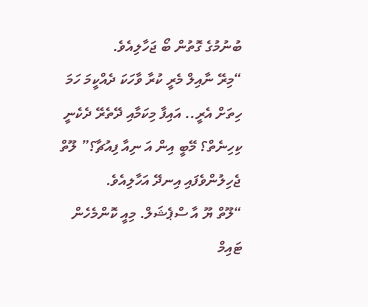ބުނުމުގެ ގޮތުން ބޯ ޖަހާލިއެވެ.
“މިރޭ ނާއިލް މެރީ ކުރާ ވާހަކަ ދެއްކީމަ ހަމަ ހިތަށް އެރީ.. އައިފާ މިކަމާއި ދޭތެރޭ ދެކެނީ ކިހިނެތް؟ މޭބީ އިން އަ ނިއާ ފިއުޗާ؟” ލޫތް ޖެހިލުންވެފައި އިނދޭ އަހާލިއެވެ.
“ލޫތް ޔޫ އާ ސްޕެޝަލް. މިއީ ކޮންމެހެން ޓައިމް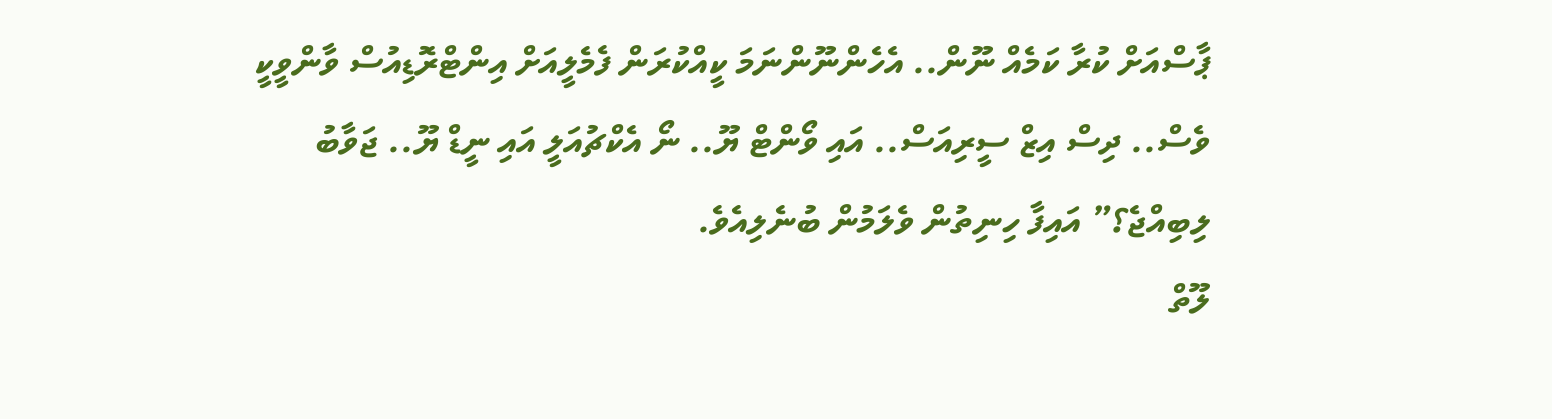ޕާސްއަށް ކުރާ ކަމެއް ނޫން.. އެހެންނޫންނަމަ ކީއްކުރަން ފެމެލީއަށް އިންޓްރޮޑިއުސް ވާންވީކީ ވެސް.. ދިސް އިޒް ސީރިއަސް.. އައި ވޯންޓް ޔޫ.. ނޯ އެކްޗުއަލީ އައި ނީޑް ޔޫ.. ޖަވާބު ލިބިއްޖެ؟” އައިފާ ހިނިތުން ވެލަމުން ބުނެލިއެވެ.
ލޫތް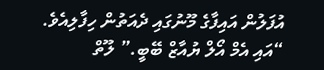އުފަލުން އައިފާގެ މޫނުގައި ދެއަތުން ހިފާލިއެވެ. “އައި އެމް އޯލް ޔުއާޒް ބޭބީ.” ލޫތް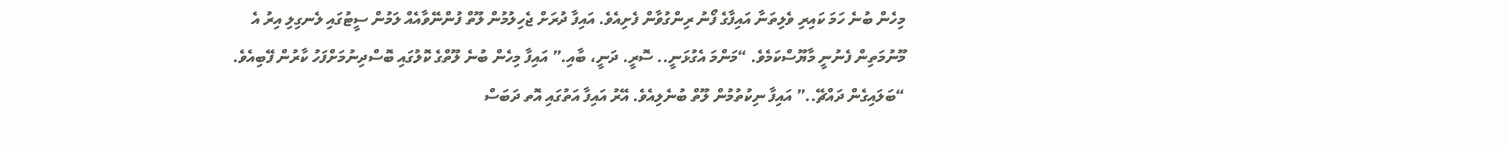މިހެން ބުނެ ހަމަ ކައިރި ވެލިތަނާ އައިފާގެ ފޯނު ރިންގުވާން ފެށިއެވެ. އައިފާ ދުރަށް ޖެހިލުމުން ލޫތް ފުންނޭވާއެއް ލަމުން ސީޓުގައި ލެނގިލި އިރު އެ މޫނުމަތިން ފެނުނީ މާޔޫސްކަމެވެ. “މަންމަ އެގުޅަނީ.. ސޮރީ. ދަނީ، ބާއި.” އައިފާ މިހެން ބުނެ ލޫތްގެ ކޮލުގައި ބޮސްދިނުމަށްފަހު ކާރުން ފޭބިއެވެ.
“ބަލައިގެން ދައްޗޭ..” އައިފާ ނިކުތުމުން ލޫތް ބުނެލިއެވެ. އޭރު އައިފާ އަތުގައި އޮތ ދަބަސް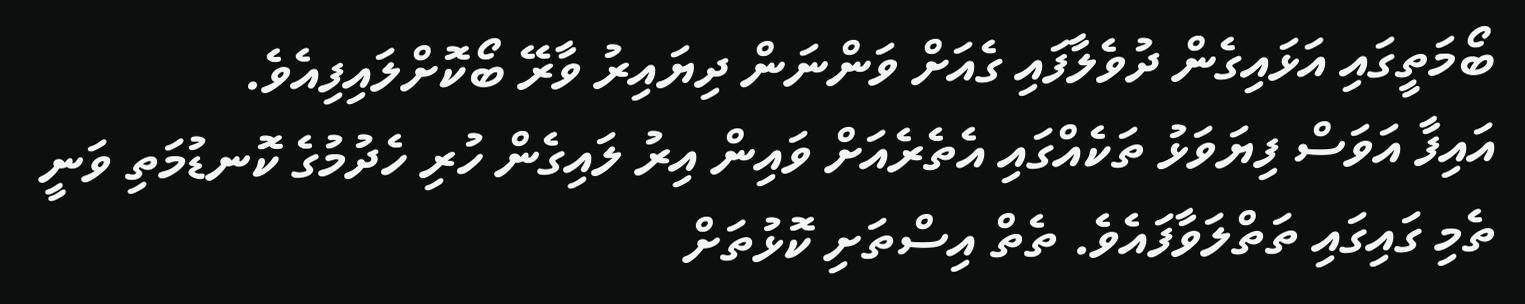ބޯމަތީގައި އަޅައިގެން ދުވެލާފައި ގެއަށް ވަންނަން ދިޔައިރު ވާރޭ ބޯކޮށްލައިފިއެވެ.
އައިފާ އަވަސް ފިޔަވަޅު ތަކެއްގައި އެތެރެއަށް ވައިން އިރު ލައިގެން ހުރި ހެދުމުގެ ކޮނޑުމަތި ވަނީ ތެމި ގައިގައި ތަތްލަވާފައެވެ. ތެތް އިސްތަށި ކޮޅުތަށް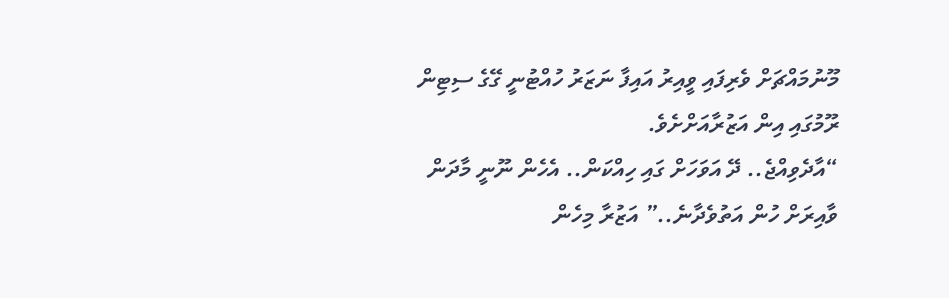މޫނުމައްޗަށް ވެރިފައި ވީއިރު އައިފާ ނަޒަރު ހުއްޓުނީ ގޭގެ ސިޓިން ރޫމުގައި އިން އަޒުރާއަށްށެވެ.
“އާދެވިއްޖެ.. ދޭ އަވަހަށް ގައި ހިއްކަން.. އެހެން ނޫނީ މާދަން ވާއިރަށް ހުން އަތުވެދާނެ..” އަޒުރާ މިހެން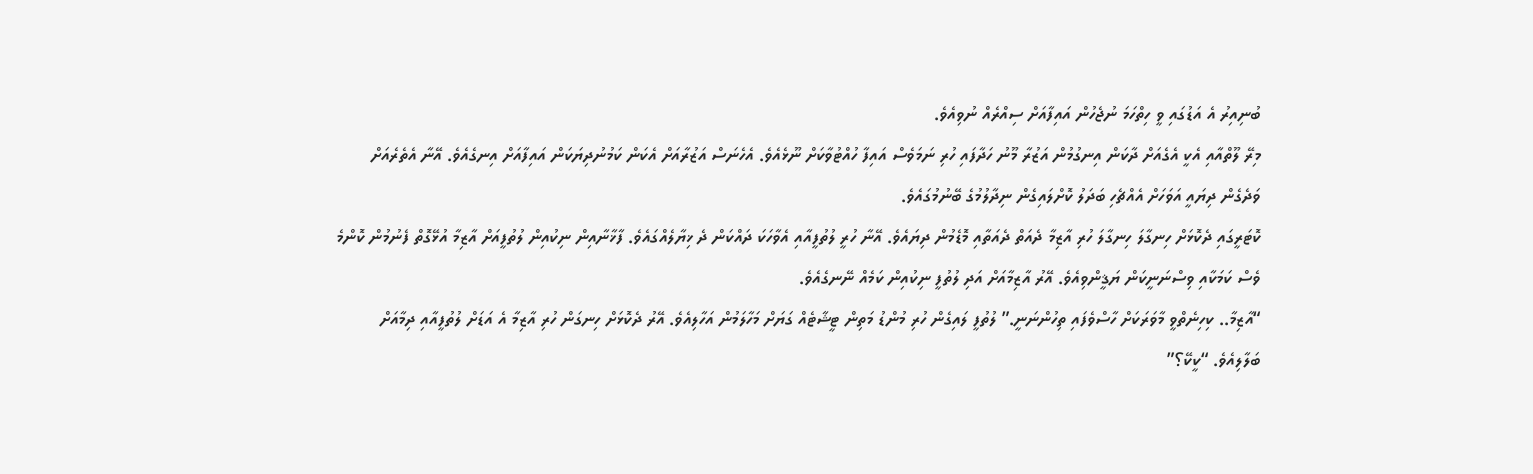ބުނިއިރު އެ އަޑުގައި ވީ ހިތްހަމަ ނުޖެހުން އައިފާއަށް ސިއްރެއް ނުވިއެވެ.
މިރޭ ލޫތްއާއި އެކީ އެގެއަށް ދާކަން އިނގުމުން އަޒުރާ މޫނު ހަދާފައި ހުރި ނަމަވެސް އައިފާ ހުއްޓުވާކަށް ނޫޅެއެވެ. އެހެނަސް އަޒުރާއަށް އެކަން ކަމުނުދިޔަކަން އައިފާއަށް އިނގެއެވެ. އޭނާ އެތެރެއަށް ވަދެގެން ދިޔައީ އަވަހަށް އެއްޗެހި ބަދަލު ކޮށްލައިގެން ނިދާލުމުގެ ބޭނުމުގައެވެ.
ކޮޓަރީގައި ދެކޮޅަށް ހިނގާލަ ހިނގާލަ ހުރި އާޒިމާ ދެއަތް ދެއަތާއި މޮޑެމުން ދިޔައެވެ. އޭނާ ހުރީ ލުތުފީއާއި އެވާހަކަ ދައްކަން ދެ ޚިޔާލެއްގައެވެ. ފާޚާނާއިން ނިކުއިން ލުތުފީއަށް އާޒިމާ އުޅޭގޮތް ފެނުމުން ކޮންމެ ވެސް ކަމަކާއި ވިސްނަނީކަން ޔަޤީންވިއެވެ. އޭރު އާޒިމާއަށް އަދި ލުތުފީ ނިކުއިން ކަމެއް ނޭނގެއެވެ.
“އާޒިމާ.. ކިހިނެތްވީ މާވަރަކަށް ހާސްވެފައި ތިހުންނަނީ.” ލުތުފީ ލައިގެން ހުރި މުންޑު މަތިން ޓީޝާޓެއް ގަޔަށް މަހާލަމުން އަހާލިއެވެ. އޭރު ދެކޮޅަށް ހިނގަން ހުރި އާޒިމާ އެ އަޑަށް ލުތުފީއާއި ދިމާއަށް ބަލާލިއެވެ. “ކީކޭ؟”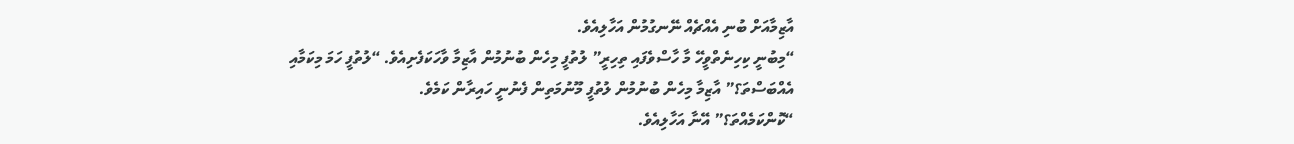އާޒިމާއަށް ބުނި އެއްޗެއް ނޭނގުމުން އަހާލިއެވެ.
“މިބުނީ ކިހިނެތްވީހޭ މާ ހާސްވެފައި ތިހިރީ” ލުތުފީ މިހެން ބުނުމުން އާޒިމާ ވާހަކަފެށިއެވެ. “ލުތުފީ ހަމަ މިކަމާއި އެއްބަސްތަ؟” އާޒިމާ މިހެން ބުނުމުން ލުތުފީ މޫނުމަތިން ފެނުނީ ހައިރާން ކަމެވެ.
“ކޮންކަމެއްތަ؟” އޭނާ އަހާލިއެވެ.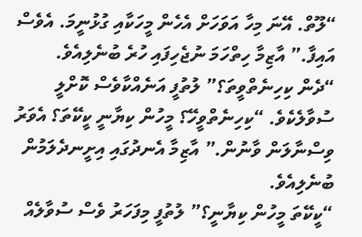“ލޫތް. އޭނަ މިހާ އަވަހަށް އެހެން މީހަކާއި ގުޅުނީމަ. އެވެސް އައިފާ.” އާޒިމާ ހިތްހަމަ ނުޖެހިފައި ހުރެ ބުނެލިއެވެ.
“ދެން ކިހިނެތްވީތަ؟” ލުތުފީ އަނެއްކާވެސް ކޮށްލީ ސުވާލެކެވެ. “ކިހިނެތްވީހޭ؟ މީހުން ކިޔާނީ ކީކޭތަ؟ އެވަރު ވިސްނާލަން ވާނުން.” އާޒިމާ އެނދުގައި އިށީނދެލަމުން ބުނެލިއެވެ.
“ކީކޭތަ މީހުން ކިޔާނީ؟” ލުތުފީ މިފަހަރު ވެސް ސުވާލެއް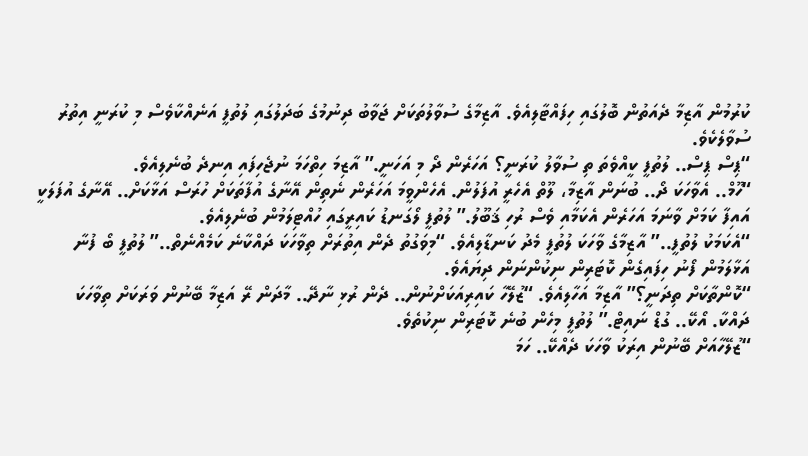ކުރުމުން އާޒިމާ ދެއަތުން ބޮލުގައި ހިފައްޓާލިއެވެ. އާޒިމާގެ ސުވާލުތަކަށް ޖަވާބު ދިނުމުގެ ބަދަލުގައި ލުތުފީ އަނެއްކާވެސް މި ކުރަނީ އިތުރު ސުވާލެކެވެ.
“ޕިސް ޕިސް.. ލުތުފީ ކީއްވެތަ ތި ސުވާލު ކުރަނީ؟ އަހަރެން ދޯ މި އަހަނީ.” އާޒިމަ ހިތްހަމަ ނުޖެހިފައި އިނދެ ބުނެލިއެވެ.
“ހޫމް.. އެވާހަކަ ދޯ.. ބުނަން އާޒިމާ، ލޫތް އެހެރީ އުފަލުން. އެހެންވީމަ އަހަރެން ނެތިން އޭނާގެ އުފާތަކަށް ހުރަސް އަޅާކަށް.. އޭނާގެ އުފަލަކީ އައިފާ ކަމަށް ވާނަމަ އަހަރެން އެކަމާއި ވެސް ރުހި ޤަބޫލު.” ލުތުފީ ލޯގަނޑު ކައިރީގައި ހުއްޓިލަމުން ބުނެލިއެވެ.
“އެކަމަކު ލުތުފީ..” އާޒިމާގެ ވާހަކަ ލުތުފީ މެދު ކަނޑާލިއެވެ. “މިވަގުތު ދެން އިތުރަށް ތިވާހަކަ ދައްކާނެ ކަމެއްނެތް..” ލުތުފީ ބޯ ފުނާ އަޅާލަމުން ފޯނު ހިފައިގެން ކޮޓަރިން ނިކުންނަން ދިޔައެވެ.
“ކޮންތާކަށް ތިދަނީ؟” އާޒިމާ އަހާލިއެވެ. “ޒުލޭހާ ކައިރިއަކަށްނުން.. ދެން ރުޅި ނާދޭ.. މާދަން ރޭ އަޒިމާ ބޭނުން ވަރަކަށް ތިވާހަކަ ދައްކާ. އޯކޭ.. ގުޑް ނައިޓް.” ލުތުފީ މިހެން ބުނެ ކޮޓަރިން ނިކުތެވެ.
“ޒުލޭހާއަށް ބޭނުން އިރަކު ވާހަކަ ދެއްކޭ.. ހަމަ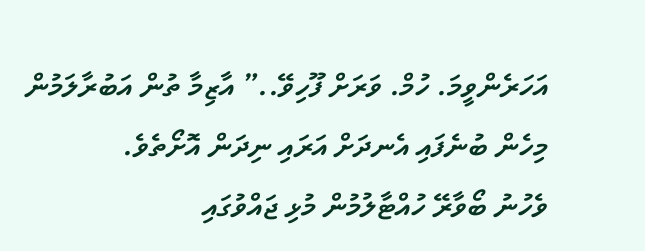އަހަރެންވީމަ. ހުމް. ވަރަށް ފޫހިވޭ..” އާޒިމާ ތުން އަބުރާލަމުން މިހެން ބުނެފައި އެނދަށް އަރައި ނިދަން އޮށޯތެވެ.
ވެހުނު ބޯވާރޭ ހުއްޓާލުމުން މުޅި ޖައްވުގައި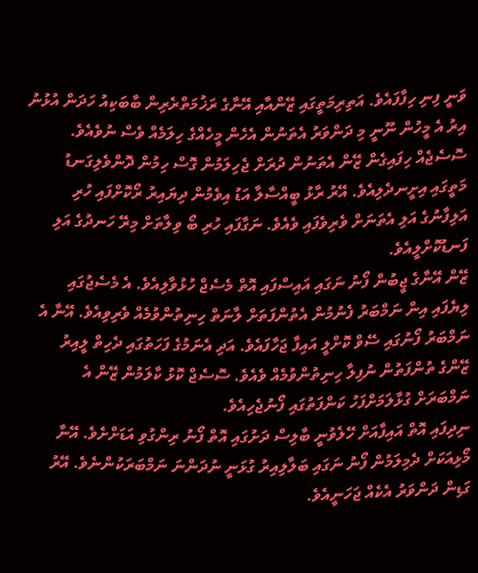ވަނީ ފިނި ހިފާފައެވެ. އަތިރިމަތީގައި ޒޭންއާއި އޭނާގެ ރަޚުމަތްރެރިން ބާބަކިއު ހަދަން އުޅުނު އިރު އެ މީހުން ނޫނީ މި ދަންވަރު އެތަނުން އެހެން މީހެއްގެ ހިލަމެއް ވެސް ނުވެއެވެ.
ސޮސެޖެއް ހިފައިގެން ޒޭން އެތަނުން ދުރަށް ޖެހިލަމުން ގޮސް ހިމުން ދޮންވެލިގަނޑު މަތީގައި އިށީނދެލިއެވެ. އޭރު ރާޅު ބީއްސާލާ އަޑު އިވެމުން ދިޔައިރު ރޯކޮށްފައި ހުރި އަލިފާނުގެ އަލި އެތަނަށް ވެރިވެފައި ވެއެވެ. ނަގާފައި ހުރި ބޯ ވިލާތަށް މިރޭ ހަނދުގެ އަލި ފަނޑުކޮށްލީއެވެ.
ޒޭން އޭނާގެ ޖީބުން ފޯނު ނަގައި އައިސްފައި އޮތް މެސެޖް ހުޅުވާލިއެވެ. އެ މެސެޖުގައި ލިޔެފައި އިން ނަމްބަރު ފެނުމުން އެތުންފަތަށް ލާނަތް ހިނިތުންވުމެއް ވެރިވިއެވެ. އޭނާ އެ ނަމްބަރު ފޯނުގައި ސޭވް ކޮށްލީ އައިފާ ޖަހާފައެވެ. އަދި އެނަމުގެ ފަހަތުގައި ދެހިތް ލީއިރު ޒޭންގެ ތުންފަތުން ނުފިލާ ހިނިތުންވުމެއް ވެއެވެ. ސޮސެޖް ކޮޅު ކާލަމުން ޒޭން އެ ނަމްބަރަށް ގުޅާލަމަށްފަހު ކަންފަތުގައި ފޯނުޖެހިއެވެ.
ނިދިފައި އޮތް އައިފާއަށް ހޭލެވުނީ ބާލިސް ދަށުގައި އޮތް ފޯނު ރިންގުވި އަޑަށްށެވެ. އޭނާ މޯޅިއަކަށް ދެމިލަމުން ފޯނު ނަގައި ބަލާލިއިރު ގުޅަނީ ނުދަންނަ ނަމްބަރަކުންނެވެ. އޭރު ގަޑިން ދަންވަރު އެކެއް ޖަހަނީއެވެ.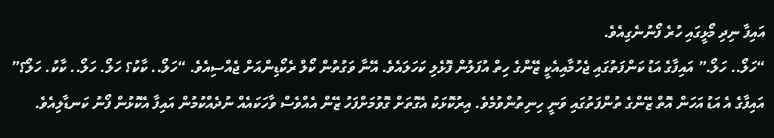އައިފާ ނިދި މޯޅީގައި ހުރެ ފޯނުނެގިއެވެ.
“ހަލޯ.. ހަލޯ.” އައިފާގެ އަޑު ކަންފަތުގައި ޖެހުމާއިއެކީ ޒޭންގެ ހިތް އުފަލުން ފޮޅެލި ކަހަލައެވެ. އޭނާ ވަގުތުން ކޯލް ރެކޯޑިންއަށް ޖެއްސިއެވެ. “ހަލޯ.. ކާކު؟ ހަލޯ. ހަލޯ.. ކާކު. ހަލޯ؟” އައިފާގެ އެ އަޑު އަހަން އޮތް ޒޭންގެ ތުންފަތުގައި ވަނީ ހިނިތުންވުމެވެ. އިރުކޮޅަކު އެގޮތަށް ގޮވުމަށްފަހު ޒޭން އެއްވެސް ވާހަކައެއް ނުދެއްކުމުން އައިފާ އެކޮޅުން ފޯނު ކަނޑާލިއެވެ.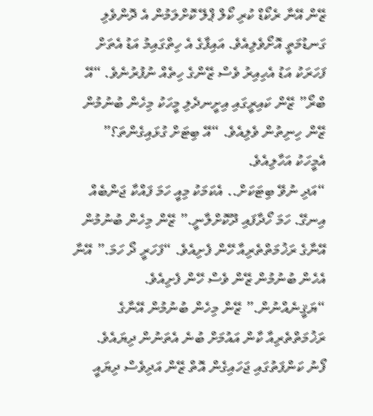ޒޭން އޭނާ ރެކޯޑް ކުރި ކޯލް ޕްލޭ ކޮށްލަމުން އެ ދޮންވެލި ގަނޑުމަތީ އޮށޯވެލިއެވެ. އައިފާގެ އެ ހިތްގައިމު އަޑު އެތަށް ފަހަރަކު އަޑު އެހިއިރު ވެސް ޒޭންގެ ހިތެއް ނުފުރުނެވެ. “އޭ ބްރޯ” ޒޭން ކައިރީގައި އިށީނދެލި މީހަކު މިހެން ބުނުމުން ޒޭން ހިނިތުން ވެލިއެވެ. “އޭ ބިޓަށް ގުޅައިގެންތަ؟” އެމީހަކު އަހާލިއެވެ.
“އަދި ނުވޭ ބިޓަކަށް.. އެކަމަކު މިއީ ހަމަ ފައްކާ ޖަންބެއް އިނގޭ. ހަމަ ހޯދާފައި ދޫކޮށްލާނީ.” ޒޭން މިހެން ބުނުމުން އޭނާގެ ރަޚުމަތްތެރިއާ ހޭން ފެށިއެވެ. “ފަހަރީ ދޯ ހަމަ.” އޭނާ އެހެން ބުނުމުން ޒޭން ވެސް ހޭން ފެށިއެވެ. “ޔަޤީނެއްނުން.” ޒޭން މިހެން ބުނުމުން އޭނާގެ ރަޚުމަތްތެރިއާ ކާން އައުމަށް ބުނެ އެތަނުން ދިޔައެވެ.
ފޯނު ކަންފަތުގައި ޖަހައިގެން އޮތް ޒޭން އަދިވެސް ދިޔައީ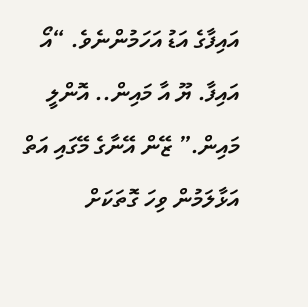އައިފާގެ އަޑު އަހަމުންނެވެ. “އޯ އައިފާ. ޔޫ އާ މައިން.. އޮންލީ މައިން.” ޒޭން އޭނާގެ މޭގައި އަތް އަޅާލަމުން ވިހަ ގޮތަކަށް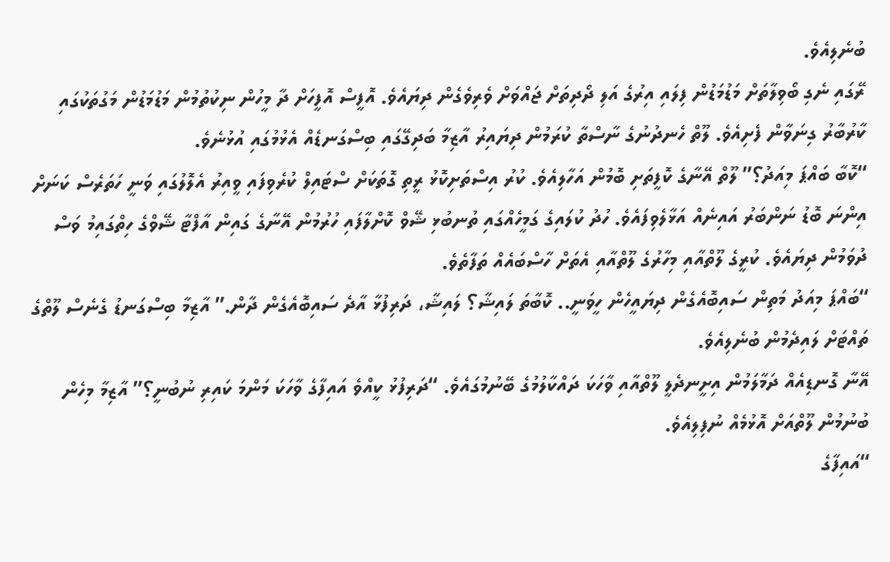ބުނެލިއެވެ.
ރޭގައި ނެގި ބޯވިލާތަށް މަޑުމަޑުން ފިލައި އިރުގެ އަލި ދޯދިތަށް ޖައްވަށް ވެރިވެގެން ދިޔައެވެ. އޮފީސް އޮފީހަށް ދާ މީހުން ނިކުތުމުން މަޑުމަޑުން މަގުތަކުގައި ކާރުބާރު ގިނަވާން ފެށިއެވެ. ލޫތް ހެނދުނުގެ ނާސްތާ ކުރަމުން ދިޔައިރު އާޒިމާ ބަދިގޭގައި ބިސްގަނޑެއް އެޅުމުގައި އުޅުނެވެ.
“ކޮބާ ބައްޕަ މިއަދު؟” ލޫތް އޭނާގެ ކޮފީތަށި ބޮމުން އަހާލިއެވެ. ކުރު އިސްތަށިކޮޅު ރީތި ގޮތަކަށް ސްޓައިލް ކުރެވިފައި ވީއިރު އެލޮލުގައި ވަނީ ހަތަރެސް ކަނަށް އިންނަ ބޮޑު ނަންބަރު އައިނެއް އަޅާލެވިފައެވެ. ހުދު ކުލައިގެ ގަމީހެއްގައި ތުނބުޅި ޝޭވް ކޮށްލާފައި ހުރުމުން އޭނާގެ ގައިން އާފްޓާ ޝޭވްގެ ހިތްގައިމު ވަސް ދުވަމުން ދިޔައެވެ. ކުރީގެ ލޫތްއާއި މިހާރުގެ ލޫތްއާއި އެތަށް ހާސްބައެއް ތަފާތެވެ.
“ބައްޕަ މިއަދު މަތިން ސައިބޮއެގެން ދިޔައީހެން ހީވަނީ.. ކޮބާތަ ލައިޝާ؟ ލައިޝާ، ދަރިފުޅާ އާދެ ސައިބޮއެގެން ދާން.” އާޒިމާ ބިސްގަނޑު ގެނެސް ލޫތްގެ ތައްޓަށް ލައިދެމުން ބުނެލިއެވެ.
އޭނާ ގޮނޑިއެއް ދަމާލަމުން އިށީނދެލީ ލޫތްއާއި ވާހަކަ ދައްކާލުމުގެ ބޭނުމުގައެވެ. “ދަރިފުޅު ކީއްވެ އައިފާގެ ވާހަކަ މަންމަ ކައިރި ނުބުނީ؟” އާޒިމާ މިހެން ބުނުމުން ލޫތްއަށް އޮޅުމެއް ނުފިލިއެވެ.
“އައިފާގެ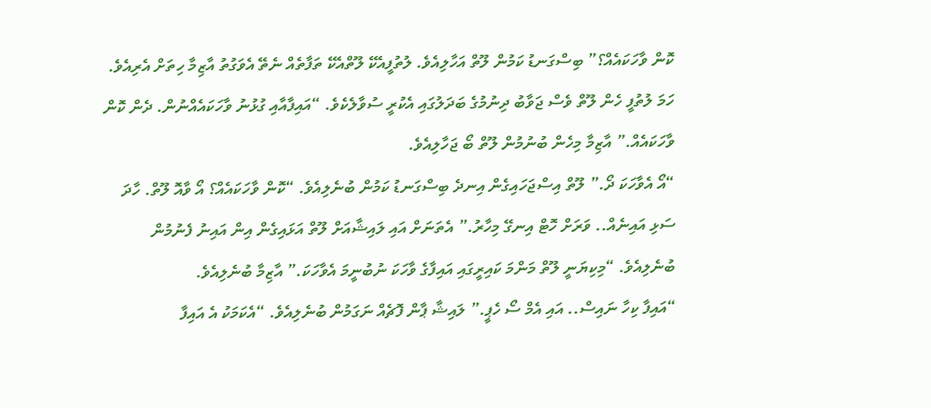ކޮން ވާހަކައެއް؟” ބިސްގަނޑު ކަމުން ލޫތް އަހާލިއެވެ. ލުތުފީއެކޭ ލޫތްއެކޭ ތަފާތެއް ނެތޭ އެވަގުތު އާޒިމާ ހިތަށް އެރިއެވެ. ހަމަ ލުތުފީ ހެން ލޫތް ވެސް ޖަވާބު ދިނުމުގެ ބަދަލުގައި އެކުރީ ސުވާލެކެވެ. “އައިފާއާއި ގުޅުނު ވާހަކައެއްނުން. ދެން ކޮން ވާހަކައެއް.” އާޒިމާ މިހެން ބުނުމުން ލޫތް ބޯ ޖަހާލިއެވެ.
“އޯ އެވާހަކަ ދޯ.” ލޫތް އިސްޖަހައިގެން އިނދެ ބިސްގަނޑު ކަމުން ބުނެލިއެވެ. “ކޮން ވާހަކައެއް؟ އޯ ވާއޮ ލޫތް. ހާދަ ސަޅި އައިނެއް.. ވަރަށް ހޮޓް އިނގޭ މިހާރު.” އެތަނަށް އައި ލައިޝާއަށް ލޫތް އަޅައިގެން އިން އައިނު ފެނުމުން ބުނެލިއެވެ. “މިކިޔަނީ ލޫތް މަންމަ ކައިރީގައި އައިފާގެ ވާހަކަ ނުބުނީމަ އެވާހަކަ.” އާޒިމާ ބުނެލިއެވެ.
“އައިފާ ކިހާ ނައިސް.. އައި އެމް ސޯ ހެޕީ.” ލައިޝާ ޕާން ފޮޗެއް ނަގަމުން ބުނެލިއެވެ. “އެކަމަކު އެ އައިފާ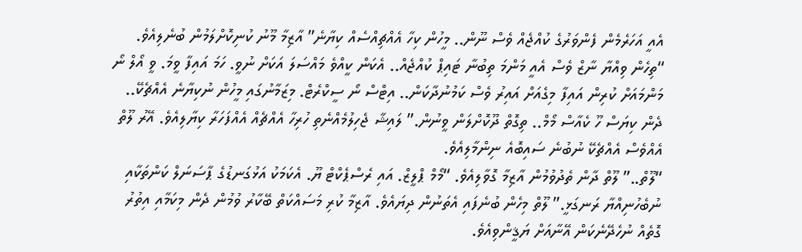އެއީ އަހަރެމެން ފެންވަރުގެ ކުއްޖެއް ވެސް ނޫން.. މީހުން ކިހާ އެއްޗިއްސެއް ކިޔާނެ” އާޒިމާ މޫނު ކުނިކޮށްލަމުން ބުނެލިއެވެ.
“ތިހެން ވިއްޔާ ނާޒް ވެސް އެއީ މަންމަ ތިބުނާ ޓައިޕް ކުއްޖެއް.. އެކަން ކީއްވެ މައްސަލަ އަކަށް ނުވީ. ހަމަ އައިފާ ވީމަ. ވީ އޯލް ނޯ މަންމައަށް ކުރިން އައިފާ މިގެއަށް އައިރު ވެސް ކަމުނުދާކަން.. އިޓްސް ނޯ ސީކްރެޓް. މިޒަމާނުގައި މީހުން ނުކިޔާނެ އެއްޗެކޭ.. ދެން ކިޔަސް ހޫ ކެއާސް މޯމް.. ތިގޮތް ދޫކޮށްލަން ވީނުން.” ލައިޝާ ޖެހިލުމެއްނެތި ހުރިހާ އެއްޗެއް އެއްފަހަރާ ކިޔާލިއެވެ. އޭރު ލޫތް އެއްވެސް އެއްޗެކޭ ނުބުނެ ސައިބޮއެ ނިންމާލިއެވެ.
“ލޫތް..” ލޫތް ދާން ތެދުވުމުން އާޒިމާ ގޮވާލިއެވެ. “މޯމް ޕްލީޒް. އައި ރެސްޕެކްޓް ޔޫ. އެކަމަކު އަޅުގަނޑުގެ ޕާސަނަލް ކަންތަކާއި ނުބެހުނިއްޔާ ރަނގަޅީ.” ލޫތް މިހެން ބުނެފައި އެތަނުން ދިޔައެވެ. އާޒިމާ ކުރި މަސައްކަތް ބޭކާރު ވުމުން ދެން މިކަމާއި އިތުރު ގޮތެއް ނުހެދޭނެކަން އޭނާއަށް ޔަޤީންވިއެވެ.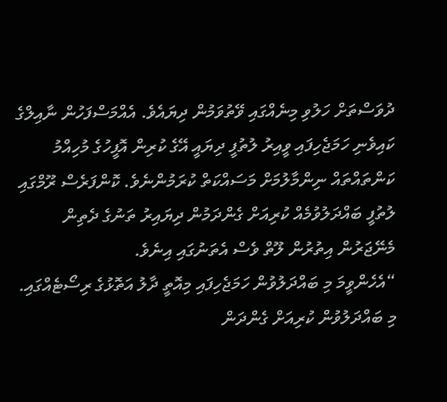ދުވަސްތަށް ހަލުވި މިނެއްގައި ވޭތުވަމުން ދިޔައެވެ. އެއްމަސްފަހުން ނާއިލްގެ ކައިވެނި ހަމަޖެހިފައި ވީއިރު ލުތުފީ ދިޔައީ އޭގެ ކުރިން އޮފީހުގެ މުހިއްމު ކަންތައްތައް ނިންމާލުމަށް މަސައްކަތް ކުރަމުންނެވެ. ކޮންފަރެސް ރޫމްގައި ލުތުފީ ބައްދަލުވުމެއް ކުރިއަށް ގެންދަމުން ދިޔައިރު ތަނުގެ ދެތިން މެނޭޖަރުން އިތުރުން ލޫތް ވެސް އެތަނުގައި އިނެވެ.
“އެހެންވީމަ މި ބައްދަލުވުން ހަމަޖެހިފައި މިއޮތީ ދާލު އަތޮޅުގެ ރިސޯޓެއްގައި. މި ބައްދަލުވުން ކުރިއަށް ގެންދަން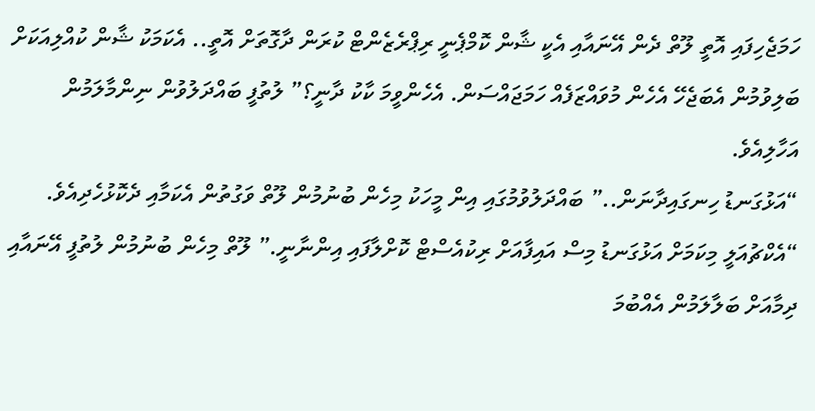ހަމަޖެހިފައި އޮތީ ލޫތް ދެން އޭނައާއި އެކީ ޝާން ކޮމްޕެނީ ރިޕްރެޒެންޓް ކުރަން ދާގޮތަށް އޮތީ.. އެކަމަކު ޝާން ކުއްލިއަކަށް ބަލިވުމުން އެބަޖެހޭ އެހެން މުވައްޒަފެއް ހަމަޖައްސަން. އެހެންވީމަ ކާކު ދާނީ؟” ލުތުފީ ބައްދަލުވުން ނިންމާލަމުން އަހާލިއެވެ.
“އަޅުގަނޑު ހިނގައިދާނަން..” ބައްދަލުވުމުގައި އިން މީހަކު މިހެން ބުނުމުން ލޫތް ވަގުތުން އެކަމާއި ދެކޮޅުހެދިއެވެ. “އެކްޗުއަލީ މިކަމަށް އަޅުގަނޑު މިސް އައިފާއަށް ރިކުއެސްޓް ކޮށްލާފައި އިންނާނީ.” ލޫތް މިހެން ބުނުމުން ލުތުފީ އޭނައާއި ދިމާއަށް ބަލާލަމުން އެއްބުމަ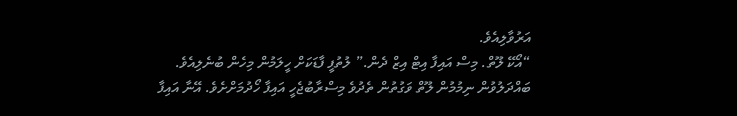އަރުވާލިއެވެ.
“އޯކޭ ލޫތް. މިސް އައިފާ އިޓް އިޒް ދެން.” ލުތުފީ ފާޑަކަށް ހީލަމުން މިހެން ބުނެލިއެވެ. ބައްދަލުވުން ނިމުމުން ލޫތް ވަގުތުން ތެދުވެ މިސްރާބުޖެހީ އައިފާ ހޯދުމަށްށެވެ. އޭނާ އައިފާ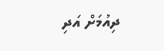ދިއުމަށް އަދި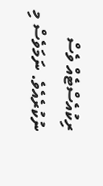ރިކުއެސްޓެއް ވެސް ނުކުރެއެވެ. ނަމަވެސް މި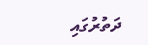ދަތުރުގައި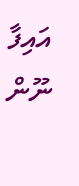އައިފާ ނޫން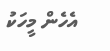އެހެން މީހަކު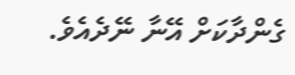ގެންދާކަށް އޭނާ ނޭދެއެވެ.